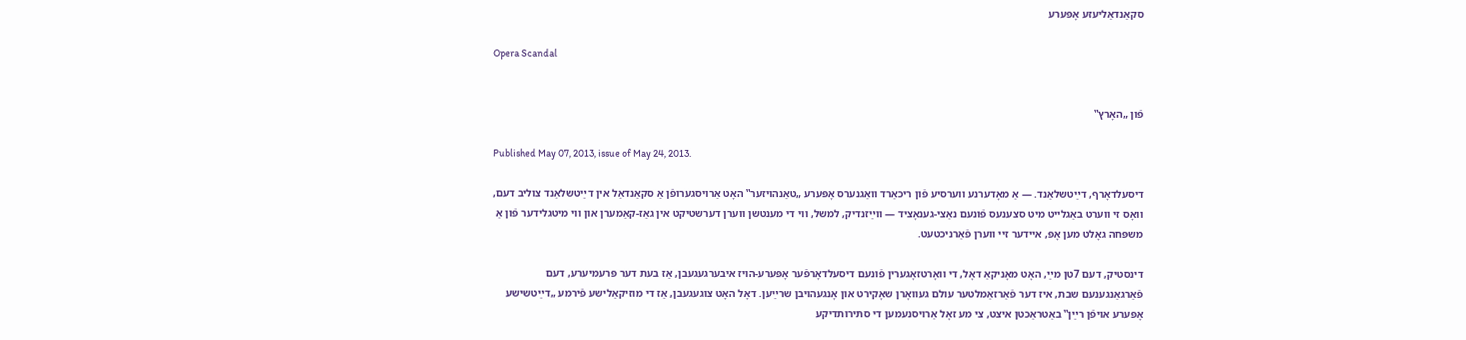סקאַנדאַליעזע אָפּערע

Opera Scandal


פֿון „האָרץ‟

Published May 07, 2013, issue of May 24, 2013.

דיסעלדאָרף, דײַטשלאַנד. — אַ מאָדערנע ווערסיע פֿון ריכאַרד וואַגנערס אָפּערע „טאַנהויזער‟ האָט אַרויסגערופֿן אַ סקאַנדאַל אין דײַטשלאַנד צוליב דעם, וואָס זי ווערט באַגלייט מיט סצענעס פֿונעם נאַצי-גענאָציד — ווײַזנדיק, למשל, ווי די מענטשן ווערן דערשטיקט אין גאַז-קאַמערן און ווי מיטגלידער פֿון אַ משפּחה גאָלט מען אָפּ, איידער זיי ווערן פֿאַרניכטעט.

דינסטיק, דעם 7טן מײַ, האָט מאָניקאַ דאָל, די וואָרטזאָגערין פֿונעם דיסעלדאָרפֿער אָפּערע-הויז איבערגעגעבן, אַז בעת דער פּרעמיערע, דעם פֿאַרגאַנגענעם שבת, איז דער פֿאַרזאַמלטער עולם געוואָרן שאָקירט און אָנגעהויבן שרײַען. דאָל האָט צוגעגעבן, אַז די מוזיקאַלישע פֿירמע „דײַטשישע אָפּערע אויפֿן רײַן‟ באַטראַכטן איצט, צי מע זאָל אַרויסנעמען די סתּירותדיקע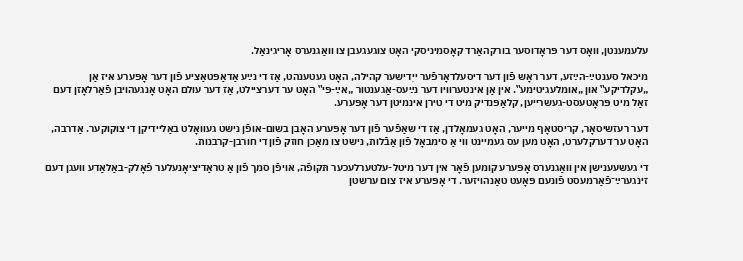עלעמענטן, וואָס דער פּראָדוסער בורקהאַרד קאָסמיניסקי האָט צוגעגעבן צו וואַגנערס אָריגינאַל.

מיכאל סענטײַ-הײַזע, דער ראָש פֿון דער דיסעלדאָרפֿער ייִדישער קהילה, האָט געטענהט, אַז די נײַע אַדאַפּטאַציע פֿון דער אָפּערע איז אַן „עקלדיקע‟ און „אומלעגיטימע‟. אין אַן אינטערוויו דער נײַעס-אַגענטור „אײַ-פּי‟ האָט ער דערציילט, אַז דער עולם האָט אָנגעהויבן פֿאַרלאָזן דעם זאַל מיט פּראָטעסט-געשרייען, קלאַפּנדיק מיט די טירן אינמיטן דער אָפּערע.

דער רעזשיסאָר, קריסטאָף מייער, האָט געמאָלדן, אַז די שאַפֿער פֿון דער אָפּערע האָבן בשום-אופֿן נישט געוואָלט באַליידיקן די צוקוקער. אַדרבה, האָט ער דערקלערט, האָט מען עס געמיינט ווי אַ סימבאָל פֿון אַבֿלות, נישט צו מאַכן חוזק פֿון די חורבן-קרבנות.

די געשעענישן אין וואַגנערס אָפּערע קומען פֿאָר אין דער מיטל-עלטערלעכער תּקופֿה, אויפֿן סמך פֿון אַ טראַדיציאָנעלער פֿאָלק-באַלאַדע וועגן דעם זינגערײַ־פֿאַרמעסט פֿונעם פּאָעט טאַנהויזער. די אָפּערע איז צום ערשטן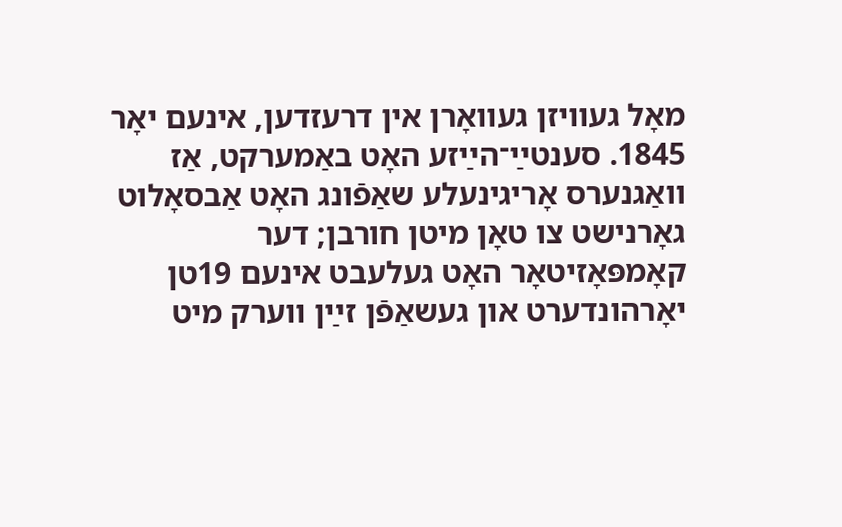מאָל געוויזן געוואָרן אין דרעזדען, אינעם יאָר 1845. סענטײַ־הײַזע האָט באַמערקט, אַז וואַגנערס אָריגינעלע שאַפֿונג האָט אַבסאָלוט גאָרנישט צו טאָן מיטן חורבן; דער קאָמפּאָזיטאָר האָט געלעבט אינעם 19טן יאָרהונדערט און געשאַפֿן זײַן ווערק מיט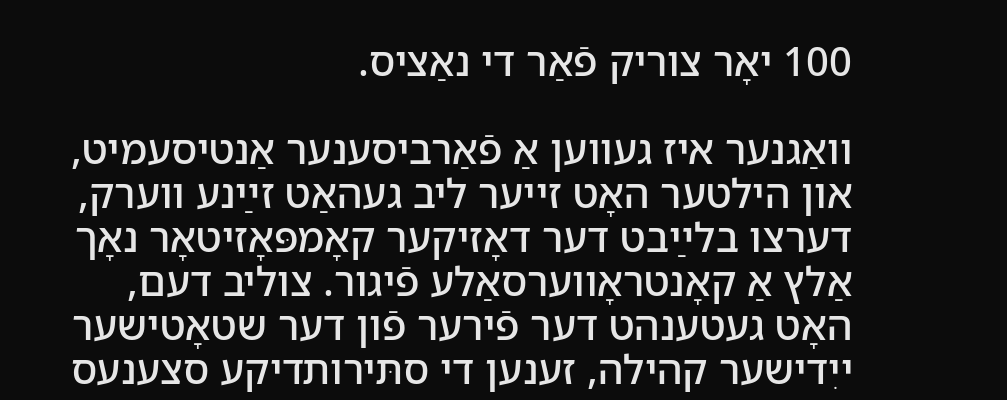100 יאָר צוריק פֿאַר די נאַציס.

וואַגנער איז געווען אַ פֿאַרביסענער אַנטיסעמיט, און הילטער האָט זייער ליב געהאַט זײַנע ווערק, דערצו בלײַבט דער דאָזיקער קאָמפּאָזיטאָר נאָך אַלץ אַ קאָנטראָווערסאַלע פֿיגור. צוליב דעם, האָט געטענהט דער פֿירער פֿון דער שטאָטישער ייִדישער קהילה, זענען די סתּירותדיקע סצענעס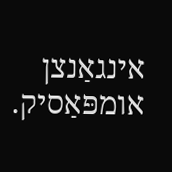אינגאַנצן אומפּאַסיק.